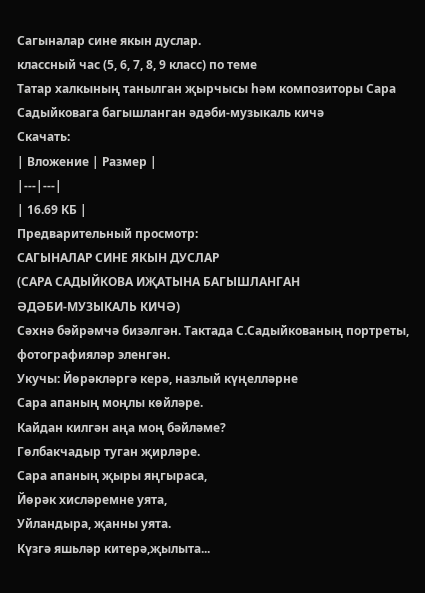Сагыналар сине якын дуслар.
классный час (5, 6, 7, 8, 9 класс) по теме
Татар халкының танылган җырчысы һәм композиторы Сара Садыйковага багышланган әдәби-музыкаль кичә
Скачать:
| Вложение | Размер |
|---|---|
| 16.69 КБ |
Предварительный просмотр:
САГЫНАЛАР СИНЕ ЯКЫН ДУСЛАР
(САРА САДЫЙКОВА ИҖАТЫНА БАГЫШЛАНГАН
ӘДӘБИ-МУЗЫКАЛЬ КИЧӘ)
Сәхнә бәйрәмчә бизәлгән. Тактада С.Садыйкованың портреты, фотографияләр эленгән.
Укучы: Йөрәкләргә керә, назлый күңелләрне
Сара апаның моңлы көйләре.
Кайдан килгән аңа моң бәйләме?
Гөлбакчадыр туган җирләре.
Сара апаның җыры яңгыраса,
Йөрәк хисләремне уята,
Уйландыра, җанны уята.
Күзгә яшьләр китерә,җылыта...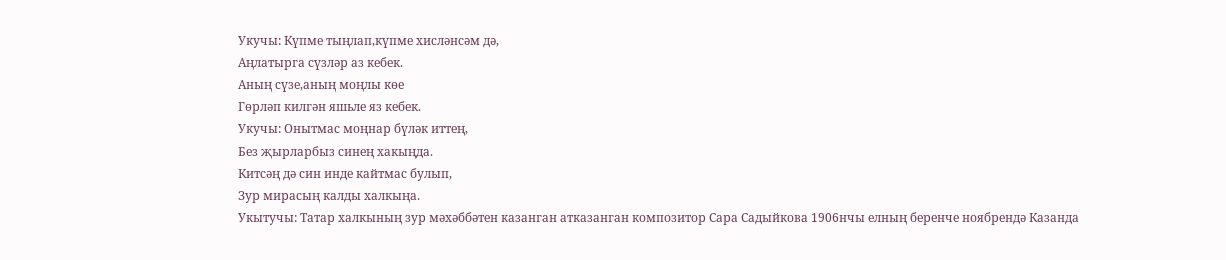Укучы: Күпме тыңлап,күпме хисләнсәм дә,
Аңлатырга сүзләр аз кебек.
Аның сүзе,аның моңлы көе
Гөрләп килгән яшьле яз кебек.
Укучы: Онытмас моңнар бүләк иттең,
Без җырларбыз синең хакыңда.
Китсәң дә син инде кайтмас булып,
Зур мирасың калды халкыңа.
Укытучы: Татар халкының зур мәхәббәтен казанган атказанган композитор Сара Садыйкова 1906нчы елның беренче ноябрендә Казанда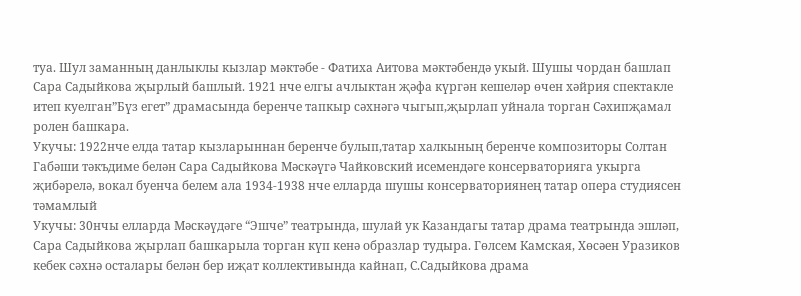туа. Шул заманның данлыклы кызлар мәктәбе - Фатиха Аитова мәктәбендә укый. Шушы чордан башлап Сара Садыйкова җырлый башлый. 1921 нче елгы ачлыктан җәфа күргән кешеләр өчен хәйрия спектакле итеп куелган”Бүз егет” драмасында беренче тапкыр сәхнәгә чыгып,җырлап уйнала торган Сәхипҗамал ролен башкара.
Укучы: 1922нче елда татар кызларыннан беренче булып,татар халкының беренче композиторы Солтан Габәши тәкъдиме белән Сара Садыйкова Мәскәүгә Чайковский исемендәге консерваторияга укырга җибәрелә, вокал буенча белем ала 1934-1938 нче елларда шушы консерваториянең татар опера студиясен тәмамлый
Укучы: 30нчы елларда Мәскәүдәге “Эшче” театрында, шулай ук Казандагы татар драма театрында эшләп, Сара Садыйкова җырлап башкарыла торган күп кенә образлар тудыра. Гөлсем Камская, Хөсәен Уразиков кебек сәхнә осталары белән бер иҗат коллективында кайнап, С.Садыйкова драма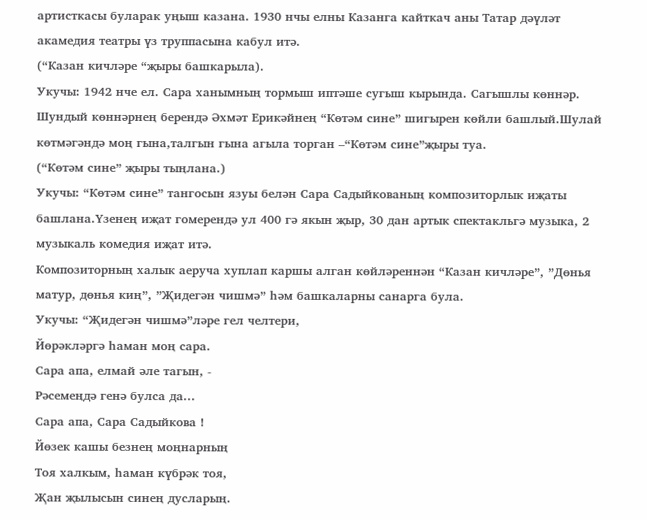артисткасы буларак уңыш казана. 1930 нчы елны Казанга кайткач аны Татар дәүләт акамедия театры үз труппасына кабул итә.
(“Казан кичләре “җыры башкарыла).
Укучы: 1942 нче ел. Сара ханымның тормыш иптәше сугыш кырында. Сагышлы көннәр. Шундый көннәрнең берендә Әхмәт Ерикәйнең “Көтәм сине” шигырен көйли башлый.Шулай көтмәгәндә моң гына,талгын гына агыла торган –“Көтәм сине”җыры туа.
(“Көтәм сине” җыры тыңлана.)
Укучы: “Көтәм сине” тангосын язуы белән Сара Садыйкованың композиторлык иҗаты башлана.Үзенең иҗат гомерендә ул 400 гә якын җыр, 30 дан артык спектакльгә музыка, 2 музыкаль комедия иҗат итә.
Композиторның халык аеруча хуплап каршы алган көйләреннән “Казан кичләре”, ”Дөнья матур, дөнья киң”, ”Җидегән чишмә” һәм башкаларны санарга була.
Укучы: “Җидегән чишмә”ләре гел челтери,
Йөрәкләргә һаман моң сара.
Сара апа, елмай әле тагын, -
Рәсемеңдә генә булса да...
Сара апа, Сара Садыйкова !
Йөзек кашы безнең моңнарның
Тоя халкым, һаман күбрәк тоя,
Җан җылысын синең дусларың.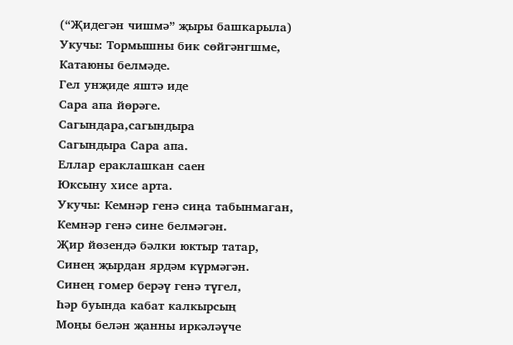(“Җидегән чишмә” җыры башкарыла)
Укучы: Тормышны бик сөйгәнгшме,
Катаюны белмәде.
Гел унҗиде яштә иде
Сара апа йөрәге.
Сагындара,сагындыра
Сагындыра Сара апа.
Еллар ераклашкан саен
Юксыну хисе арта.
Укучы: Кемнәр генә сиңа табынмаган,
Кемнәр генә сине белмәгән.
Җир йөзендә бәлки юктыр татар,
Синең җырдан ярдәм күрмәгән.
Синең гомер берәү генә түгел,
Һәр буында кабат калкырсың
Моңы белән җанны иркәләүче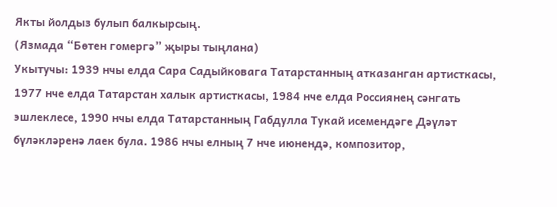Якты йолдыз булып балкырсың.
(Язмада “Бөтен гомергә” җыры тыңлана)
Укытучы: 1939 нчы елда Сара Садыйковага Татарстанның атказанган артисткасы, 1977 нче елда Татарстан халык артисткасы, 1984 нче елда Россиянең сәнгать эшлеклесе, 1990 нчы елда Татарстанның Габдулла Тукай исемендәге Дәүләт бүләкләренә лаек була. 1986 нчы елның 7 нче июнендә, композитор,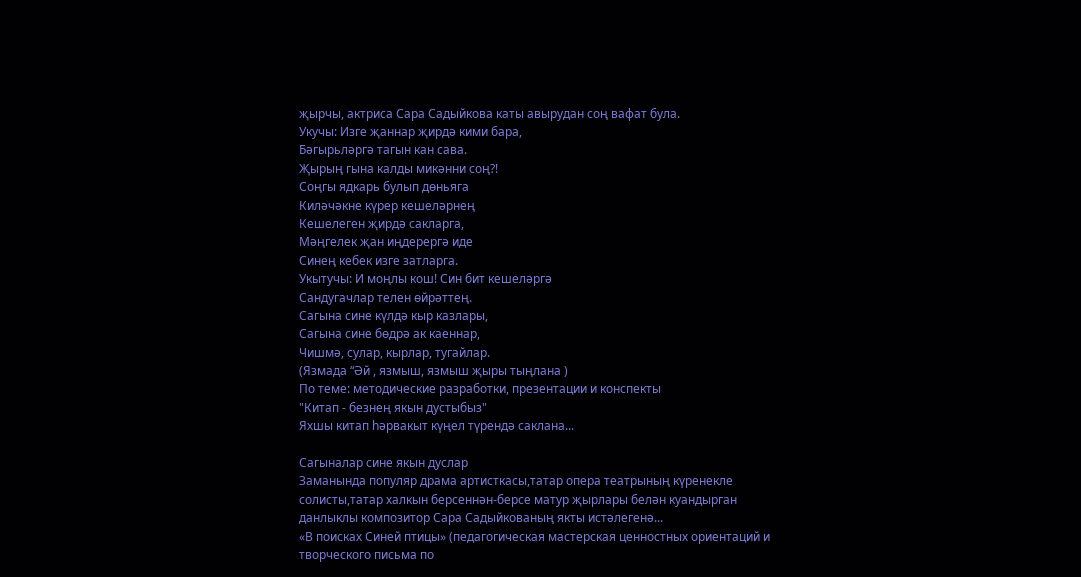җырчы, актриса Сара Садыйкова каты авырудан соң вафат була.
Укучы: Изге җаннар җирдә кими бара,
Бәгырьләргә тагын кан сава.
Җырың гына калды микәнни соң?!
Соңгы ядкарь булып дөньяга
Киләчәкне күрер кешеләрнең
Кешелеген җирдә сакларга,
Мәңгелек җан иңдерергә иде
Синең кебек изге затларга.
Укытучы: И моңлы кош! Син бит кешеләргә
Сандугачлар телен өйрәттең.
Сагына сине күлдә кыр казлары,
Сагына сине бөдрә ак каеннар,
Чишмә, сулар, кырлар, тугайлар.
(Язмада “Әй , язмыш, язмыш җыры тыңлана )
По теме: методические разработки, презентации и конспекты
"Китап - безнең якын дустыбыз"
Яхшы китап һәрвакыт күңел түрендә саклана...

Сагыналар сине якын дуслар
Заманында популяр драма артисткасы,татар опера театрының күренекле солисты,татар халкын берсеннән-берсе матур җырлары белән куандырган данлыклы композитор Сара Садыйкованың якты истәлегенә...
«В поисках Синей птицы» (педагогическая мастерская ценностных ориентаций и творческого письма по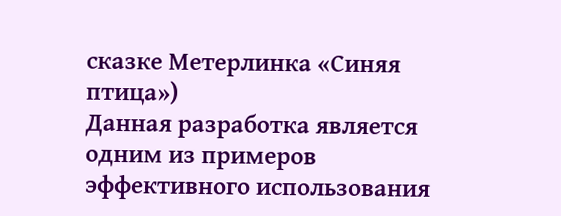сказке Метерлинка «Синяя птица»)
Данная разработка является одним из примеров эффективного использования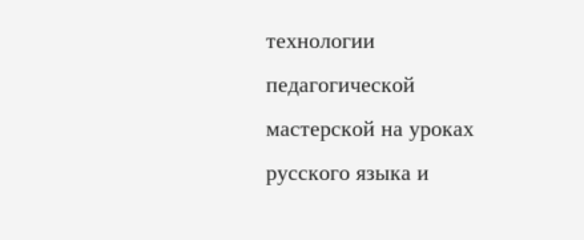технологии педагогической мастерской на уроках русского языка и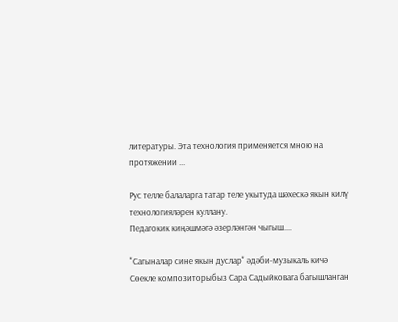литературы. Эта технология применяется мною на протяжении ...

Рус телле балаларга татар теле укытуда шәхескә якын килү технологияләрен куллану.
Педагокик киңәшмәгә әзерләнгән чыгыш....

"Сагыналар сине якын дуслар" әдәби-музыкаль кичә
Сөекле композиторыбыз Сара Садыйковага багышланган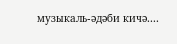музыкаль-әдәби кичә....